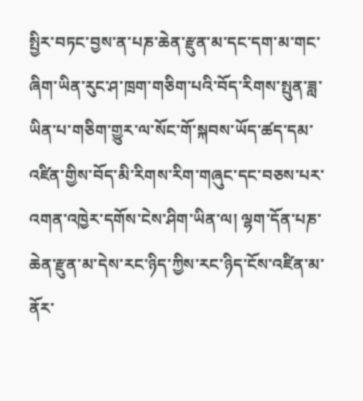སྤྱིར་བཏང་བྱས་ན་པཎ་ཆེན་རྫུན་མ་དང་དག་མ་གང་ཞིག་ཡིན་རུང་ཤ་ཁྲག་གཅིག་པའི་བོད་རིགས་སྤུན་ཟླ་ཡིན་པ་གཅིག་གྱུར་ལ་སོང་གོ་སྐབས་ཡོད་ཚད་དམ་འཛིན་གྱིས་བོད་མི་རིགས་རིག་གཞུང་དང་བཅས་པར་འགན་འཁྱེར་དགོས་ངེས་ཤིག་ཡིན་ལ། ལྷག་དོན་པཎ་ཆེན་རྫུན་མ་དེས་རང་ཉིད་ཀྱིས་རང་ཉིད་ངོས་འཛིན་མ་ནོར་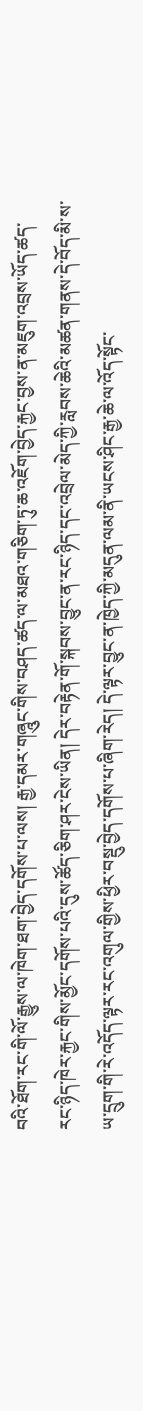བའི་ཐོག་རང་གི་ལོ་རྒྱུས་ལ་ཁེག་ཐག་བྱེད་དགོས་པ་ལས། རྒྱ་དམར་གཞཱུང་གིས་བཤད་ཚད་ལ་མཐའ་གཅིག་ཏུ་ཆ་འཇོག་བྱེད་རྐྱང་བྱས་ན་མཇུག་འབྲས་ཡོད་ཚད་རང་ཉིད་ཁེར་རྐྱང་གིས་མྱོང་དགོས་པའི་དུས་ཚོད་ཅིག་ཤར་ངེས་ཡིན། དེར་བརྟེན་གོ་སྐབས་བྱུང་ན་རང་ཉིད་དང་འབྲེལ་མེད་ཀྱི་རླབས་ཆེའི་མཚན་གནས་དེ་བོད་མི་ས་ཡ་དྲུག་གི་རེ་འདོད་ལྟར་རང་འགུལ་གྱིས་ཕྱིར་བསྡུ་བྱེད་དགོས་པ་ཞིག་རེད། དེ་ལྟར་བྱུང་ན་ཁྱེད་ཀྱི་མདུན་ལམ་ནི་ཡངས་ཤིང་རྒྱ་ཆེ་ལ་འོད་སྟོང་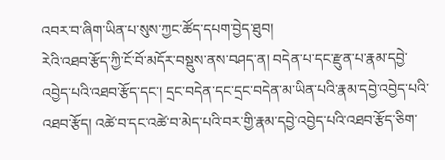འབར་བ་ཞིག་ཡིན་པ་སུས་ཀྱང་ཚོད་དཔག་བྱེད་ཐུབ།
རེའི་འཐབ་རྩོད་ཀྱི་ངོ་བོ་མདོར་བསྡུས་ནས་བཤད་ན། བདེན་པ་དང་རྫུན་པ་རྣམ་དབྱེ་འབྱེད་པའི་འཐབ་རྩོད་དང་། དྲང་བདེན་དང་དྲང་བདེན་མ་ཡིན་པའི་རྣམ་དབྱེ་འབྱེད་པའི་འཐབ་རྩོད། འཚེ་བ་དང་འཚེ་བ་མེད་པའི་བར་གྱི་རྣམ་དབྱེ་འབྱེད་པའི་འཐབ་རྩོད་ཅིག་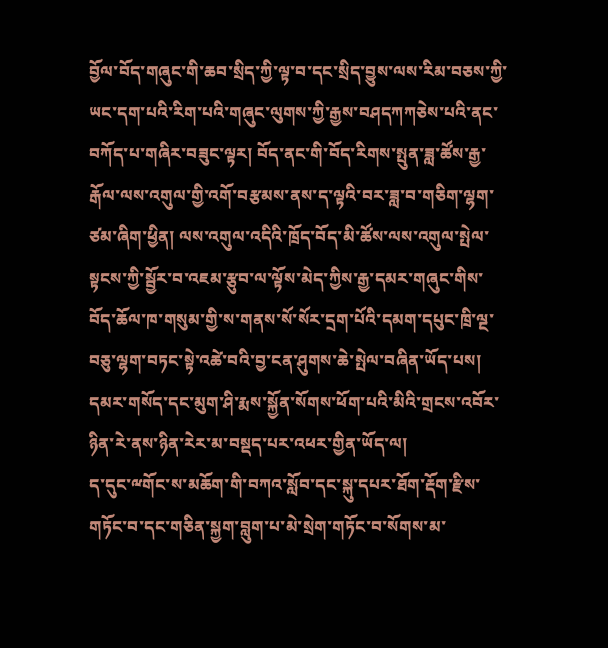བྱོལ་བོད་གཞུང་གི་ཆབ་སྲིད་ཀྱི་ལྟ་བ་དང་སྲིད་བྱུས་ལས་རིམ་བཅས་ཀྱི་ཡང་དག་པའི་རིག་པའི་གཞུང་ལུགས་ཀྱི་རྒྱས་བཤདཀཀཅེས་པའི་ནང་བཀོད་པ་གཞིར་བཟུང་ལྟར། བོད་ནང་གི་བོད་རིགས་སྤུན་ཟླ་ཚོས་རྒྱ་རྒོལ་ལས་འགུལ་གྱི་འགོ་བརྩམས་ནས་ད་ལྟའི་བར་ཟླ་བ་གཅིག་ལྷག་ཙམ་ཞིག་ཕྱིན། ལས་འགུལ་འདིའི་ཁྲོད་བོད་མི་ཚོས་ལས་འགུལ་སྤེལ་སྟངས་ཀྱི་སྦྱོར་བ་འཇམ་རྩུབ་ལ་ལྟོས་མེད་ཀྱིས་རྒྱ་དམར་གཞུང་གིས་བོད་ཆོལ་ཁ་གསུམ་གྱི་ས་གནས་སོ་སོར་དྲག་པོའི་དམག་དཔུང་ཁྲི་ལྔ་བཅུ་ལྷག་བཏང་སྟེ་འཚེ་བའི་བྱ་ངན་ཤུགས་ཆེ་སྤེལ་བཞིན་ཡོད་པས། དམར་གསོད་དང་མུག་ཤི་རྨས་སྐྱོན་སོགས་ཕོག་པའི་མིའི་གྲངས་འབོར་ཉིན་རེ་ནས་ཉིན་རེར་མ་བསྡད་པར་འཕར་གྱིན་ཡོད་ལ།
ད་དུང་ྋགོང་ས་མཆོག་གི་བཀའ་སློབ་དང་སྐུ་དཔར་ཐོག་རྡོག་རྫིས་གཏོང་བ་དང་གཅིན་སྐྱག་བླུག་པ་མེ་སྲེག་གཏོང་བ་སོགས་མ་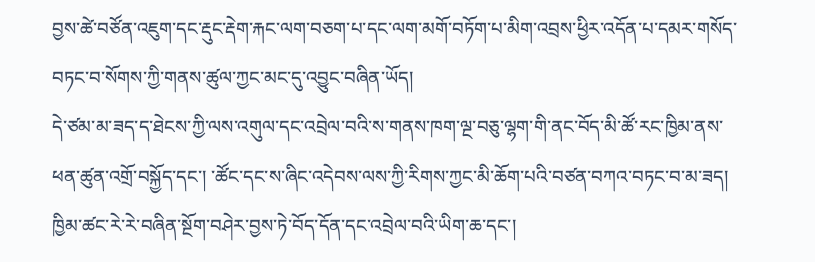བྱས་ཚེ་བཙོན་འཇུག་དང་རྡུང་རྡེག་རྐང་ལག་བཅག་པ་དང་ལག་མགོ་བཏོག་པ་མིག་འབྲས་ཕྱིར་འདོན་པ་དམར་གསོད་བཏང་བ་སོགས་ཀྱི་གནས་ཚུལ་ཀྱང་མང་དུ་འབྱུང་བཞིན་ཡོད།
དེ་ཙམ་མ་ཟད་ད་ཐེངས་ཀྱི་ལས་འགུལ་དང་འབྲེལ་བའི་ས་གནས་ཁག་ལྔ་བཅུ་ལྷག་གི་ནང་བོད་མི་ཚོ་རང་ཁྱིམ་ནས་ཕན་ཚུན་འགྲོ་བསྐྱོད་དང་། ་ཚོང་དང་ས་ཞིང་འདེབས་ལས་ཀྱི་རིགས་ཀྱང་མི་ཆོག་པའི་བཙན་བཀའ་བཏང་བ་མ་ཟད། ཁྱིམ་ཚང་རེ་རེ་བཞིན་སྔོག་བཤེར་བྱས་ཏེ་བོད་དོན་དང་འབྲེལ་བའི་ཡིག་ཆ་དང་།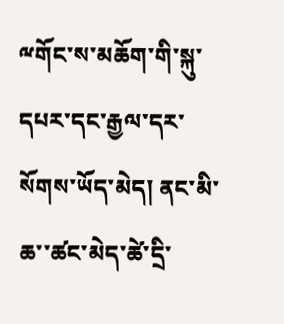ྋགོང་ས་མཆོག་གི་སྐུ་དཔར་དང་རྒྱལ་དར་སོགས་ཡོད་མེད། ནང་མི་ཆ་་ཚང་མེད་ཚེ་དྲི་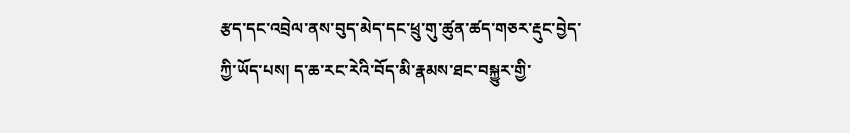རྩད་དང་འབྲེལ་ནས་བུད་མེད་དང་ཕྲུ་གུ་ཚུན་ཚད་གཅར་རྡུང་བྱེད་ཀྱི་ཡོད་པས། ད་ཆ་རང་རེའི་བོད་མི་རྣམས་ཐང་བསྐྱུར་གྱི་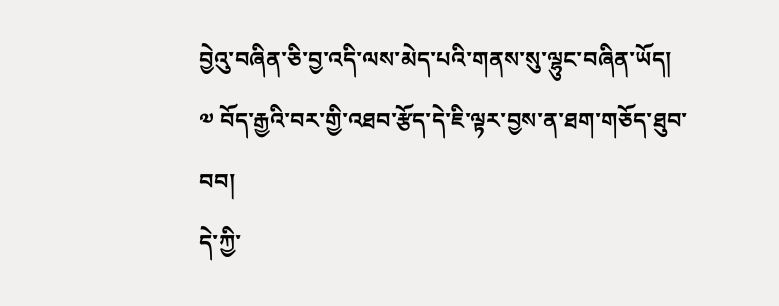བྱེའུ་བཞིན་ཅི་བྱ་འདི་ལས་མེད་པའི་གནས་སུ་ལྷུང་བཞིན་ཡོད།
༧ བོད་རྒྱའི་བར་གྱི་འཐབ་རྩོད་དེ་ཇི་ལྟར་བྱས་ན་ཐག་གཅོད་ཐུབ་བབ།
དེ་ཀྱི་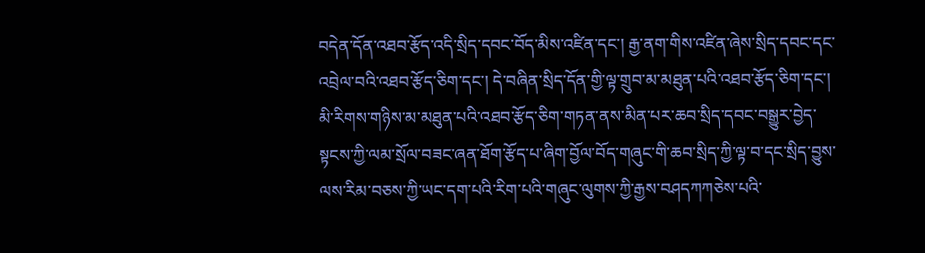བདེན་དོན་འཐབ་རྩོད་འདི་སྲིད་དབང་བོད་མིས་འཛིན་དང་། རྒྱ་ནག་གིས་འཛིན་ཞེས་སྲིད་དབང་དང་འབྲེལ་བའི་འཐབ་རྩོད་ཅིག་དང་། དེ་བཞིན་སྲིད་དོན་གྱི་ལྟ་གྲུབ་མ་མཐུན་པའི་འཐབ་རྩོད་ཅིག་དང་། མི་རིགས་གཉིས་མ་མཐུན་པའི་འཐབ་རྩོད་ཅིག་གཏན་ནས་མིན་པར་ཆབ་སྲིད་དབང་བསྒྱུར་བྱེད་སྟངས་ཀྱི་ལམ་སྲོལ་བཟང་ཞན་ཐོག་རྩོད་པ་ཞིག་བྱོལ་བོད་གཞུང་གི་ཆབ་སྲིད་ཀྱི་ལྟ་བ་དང་སྲིད་བྱུས་ལས་རིམ་བཅས་ཀྱི་ཡང་དག་པའི་རིག་པའི་གཞུང་ལུགས་ཀྱི་རྒྱས་བཤདཀཀཅེས་པའི་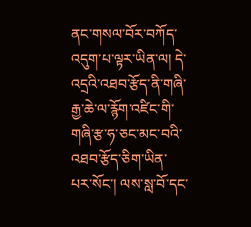ནང་གསལ་བོར་བཀོད་འདུག་པ་ལྟར་ཡིན་ལ། དེ་འདྲའི་འཐབ་རྩོད་ནི་གཞི་རྒྱ་ཆེ་ལ་རྙོག་འཛིང་གི་གཞི་རྩ་ཧ་ཅང་མང་བའི་འཐབ་རྩོད་ཅིག་ཡིན་པར་སོང་། ལས་སླ་བོ་དང་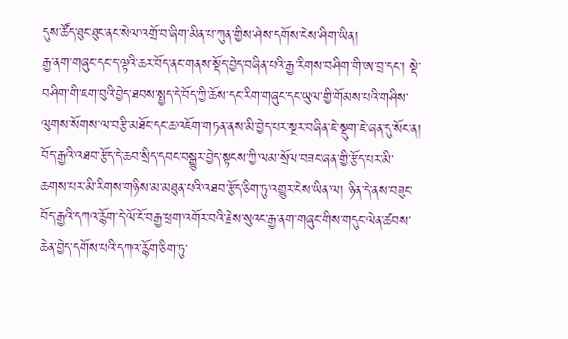དུས་ཚོད་ཐུང་ཐུང་ནང་སེལ་འགྲོ་བ་ཞིག་མིན་པ་ཀུན་གྱིས་ཤེས་དགོས་ངེས་ཤིག་ཡིན།
རྒྱ་ནག་གཞུང་དང་ད་ལྟའི་ཆར་བོད་ནང་གནས་སྡོད་བྱེད་བཞིན་པའི་རྒྱ་རིགས་བཤིག་གི་ཨ་བྲ་དང་། སྡེ་བཤིག་གི་ཇག་བུའི་བྱེད་ཐབས་སྤྱད་དེ་བོད་ཀྱི་ཆོས་དང་རིག་གཞུང་དང་ཡུལ་གྱི་གོམས་པའི་གཤིས་ལུགས་སོགས་ལ་བརྩི་མཐོང་དང་ཆ་འཇོག་གཏན་ནས་མི་བྱེད་པར་སྔར་བཞིན་ཇེ་སྡུག་ཇེ་ཞན་དུ་སོང་ན། བོད་རྒྱའི་འཐབ་རྩོད་དེ་ཆབ་སྲིད་དབང་བསྒྱུར་བྱེད་སྟངས་ཀྱི་ལམ་སྲོལ་བཟང་ཞན་གྱི་རྩོད་པར་མི་ཆགས་པར་མི་རིགས་གཉིས་མ་མཐུན་པའི་འཐབ་རྩོད་ཅིག་ཏུ་འགྱུར་ངེས་ཡིན་ལ། ཉིན་དེ་ནས་བཟུང་བོད་རྒྱའི་དཀའ་རྙོག་དེ་ལོ་ངོ་བརྒྱ་ཕྲག་འགོར་བའི་རྗེས་སུའང་རྒྱ་ནག་གཞུང་གིས་གདུང་ལེན་ཚབས་ཆེན་བྱེད་དགོས་པའི་དཀའ་རྙོག་ཅིག་ཏུ་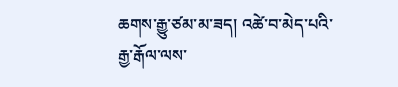ཆགས་རྒྱུ་ཙམ་མ་ཟད། འཚེ་བ་མེད་པའི་རྒྱ་རྒོལ་ལས་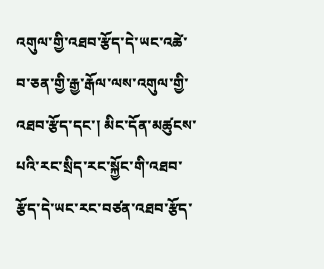འགུལ་གྱི་འཐབ་རྩོད་དེ་ཡང་འཚེ་བ་ཅན་གྱི་རྒྱ་རྒོལ་ལས་འགུལ་གྱི་འཐབ་རྩོད་དང་། མིང་དོན་མཚུངས་པའི་རང་སྲིད་རང་སྐྱོང་གི་འཐབ་རྩོད་དེ་ཡང་རང་བཙན་འཐབ་རྩོད་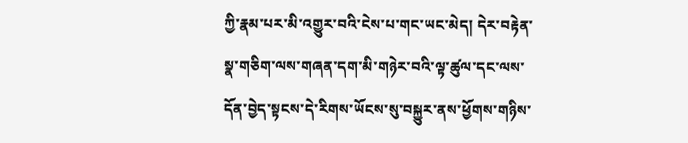ཀྱི་རྣམ་པར་མི་འགྱུར་བའི་ངེས་པ་གང་ཡང་མེད། དེར་བརྟེན་སྣ་གཅིག་ལས་གཞན་དག་མི་གཉེར་བའི་ལྟ་ཚུལ་དང་ལས་དོན་བྱེད་སྟངས་དེ་རིགས་ཡོངས་སུ་བསྐྱུར་ནས་ཕྱོགས་གཉིས་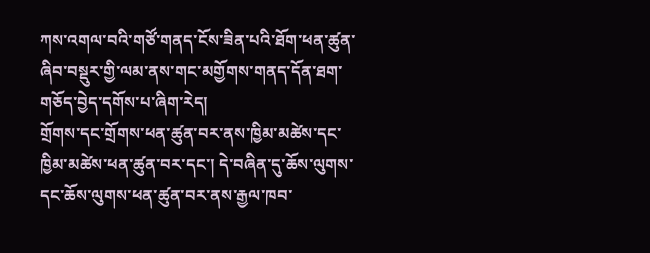ཀས་འགལ་བའི་གཙོ་གནད་ངོས་ཟིན་པའི་ཐོག་ཕན་ཚུན་ཞིབ་བསྡུར་གྱི་ལམ་ནས་གང་མགྱོགས་གནད་དོན་ཐག་གཅོད་བྱེད་དགོས་པ་ཞིག་རེད།
གྲོགས་དང་གྲོགས་ཕན་ཚུན་བར་ནས་ཁྱིམ་མཚེས་དང་ཁྱིམ་མཚེས་ཕན་ཚུན་བར་དང་། དེ་བཞིན་དུ་ཆོས་ལུགས་དང་ཆོས་ལུགས་ཕན་ཚུན་བར་ནས་རྒྱལ་ཁབ་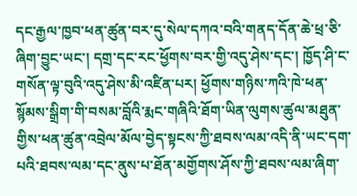དང་རྒྱལ་ཁྱབ་ཕན་ཚུན་བར་དུ་སེལ་དཀའ་བའི་གནད་དོན་ཆེ་ཕྲ་ཅི་ཞིག་བྱུང་ཡང་། དགྲ་དང་རང་ཕྱོགས་བར་གྱི་འདུ་ཤེས་དང་། ཁྱོད་ཤི་ང་གསོན་ལྟ་བུའི་འདུ་ཤེས་མི་འཛིན་པར། ཕྱོགས་གཉིས་ཀའི་ཁེ་ཕན་སྙོམས་སྒྲིག་གི་བསམ་བློའི་རྨང་གཞིའི་ཐོག་ཡིན་ལུགས་ཚུལ་མཐུན་གྱིས་ཕན་ཚུན་འབྲེལ་མོལ་བྱེད་སྟངས་ཀྱི་ཐབས་ལམ་འདི་ནི་ཡང་དག་པའི་ཐབས་ལམ་དང་ནུས་པ་ཐོན་མགྱོགས་ཤོས་ཀྱི་ཐབས་ལམ་ཞིག་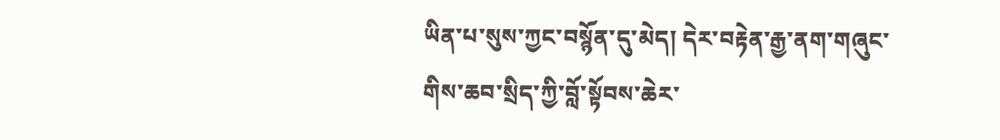ཡིན་པ་སུས་ཀྱང་བསྙོན་དུ་མེད། དེར་བརྟེན་རྒྱ་ནག་གཞུང་གིས་ཆབ་སྲིད་ཀྱི་བློ་སྟོབས་ཆེར་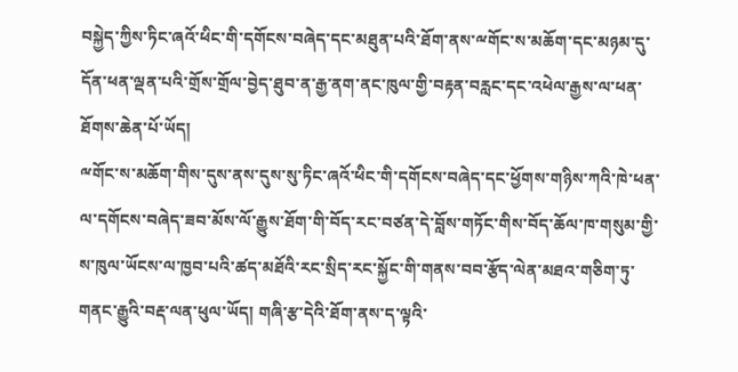བསྐྱེད་ཀྱིས་ཏིང་ཞའོ་ཕིང་གི་དགོངས་བཞེད་དང་མཐུན་པའི་ཐོག་ནས་ྋགོང་ས་མཆོག་དང་མཉམ་དུ་དོན་ཕན་ལྡན་པའི་གྲོས་གྲོལ་བྱེད་ཐུབ་ན་རྒྱ་ནག་ནང་ཁུལ་གྱི་བརྟན་བརླང་དང་འཕེལ་རྒྱས་ལ་ཕན་ཐོགས་ཆེན་པོ་ཡོད།
ྋགོང་ས་མཆོག་གིས་དུས་ནས་དུས་སུ་ཏིང་ཞའོ་ཕིང་གི་དགོངས་བཞེད་དང་ཕྱོགས་གཉིས་ཀའི་ཁེ་ཕན་ལ་དགོངས་བཞེད་ཟབ་མོས་ལོ་རྒྱུས་ཐོག་གི་བོད་རང་བཙན་དེ་བློས་གཏོང་གིས་བོད་ཆོལ་ཁ་གསུམ་གྱི་ས་ཁུལ་ཡོངས་ལ་ཁྱབ་པའི་ཚད་མཐོའི་རང་སྲིད་རང་སྐྱོང་གི་གནས་བབ་རྩོད་ལེན་མཐའ་གཅིག་ཏུ་གནང་རྒྱུའི་བརྡ་ལན་ཕུལ་ཡོད། གཞི་རྩ་དེའི་ཐོག་ནས་ད་ལྟའི་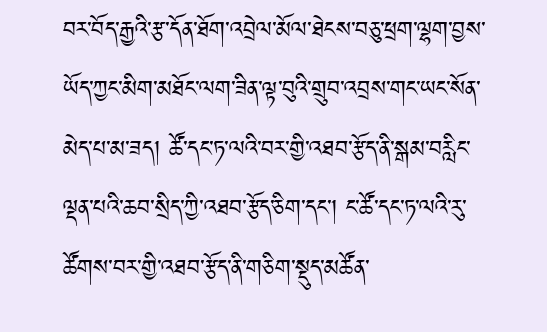བར་བོད་རྒྱའི་རྩ་དོན་ཐོག་འབྲེལ་མོལ་ཐེངས་བཅུ་ཕྲག་ལྷག་བྱས་ཡོད་ཀྱང་མིག་མཐོང་ལག་ཟིན་ལྟ་བུའི་གྲུབ་འབྲས་གང་ཡང་སོན་མེད་པ་མ་ཟད། ཚོ་དང་ཏ་ལའི་བར་གྱི་འཐབ་རྩོད་ནི་སྒམ་བརླིང་ལྡན་པའི་ཆབ་སྲིད་ཀྱི་འཐབ་རྩོད་ཅིག་དང་། ང་ཚོ་དང་ཏ་ལའི་རུ་ཚོགས་བར་གྱི་འཐབ་རྩོད་ནི་གཅིག་སྡུད་མཚོན་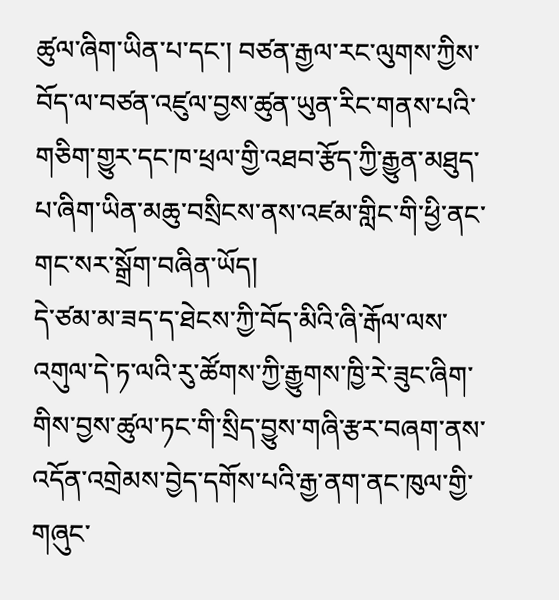ཚུལ་ཞིག་ཡིན་པ་དང་། བཙན་རྒྱལ་རང་ལུགས་ཀྱིས་བོད་ལ་བཙན་འཛུལ་བྱས་ཚུན་ཡུན་རིང་གནས་པའི་གཅིག་གྱུར་དང་ཁ་ཕྲལ་གྱི་འཐབ་རྩོད་ཀྱི་རྒྱུན་མཐུད་པ་ཞིག་ཡིན་མཆུ་བསྲིངས་ནས་འཛམ་གླིང་གི་ཕྱི་ནང་གང་སར་སྒྲོག་བཞིན་ཡོད།
དེ་ཙམ་མ་ཟད་ད་ཐེངས་ཀྱི་བོད་མིའི་ཞི་རྒོལ་ལས་འགུལ་དེ་ཏ་ལའི་རུ་ཚོགས་ཀྱི་རྒྱུགས་ཁྱི་རེ་ཟུང་ཞིག་གིས་བྱས་ཚུལ་ཏང་གི་སྲིད་བྱུས་གཞི་རྩར་བཞག་ནས་འདོན་འགྲེམས་བྱེད་དགོས་པའི་རྒྱ་ནག་ནང་ཁུལ་གྱི་གཞུང་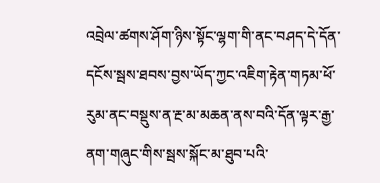འབྲེལ་ཚགས་ཤོག་ཉིས་སྟོང་ལྷག་གི་ནང་བཤད་དེ་དོན་དངོས་སྦས་ཐབས་བྱས་ཡོད་ཀྱང་འཇིག་རྟེན་གཏམ་ཕོ་རུམ་ནང་བསྡུས་ན་རྔ་མ་མཆན་ནས་བའི་དོན་ལྟར་རྒྱ་ནག་གཞུང་གིས་སྦས་སྐོང་མ་ཐུབ་པའི་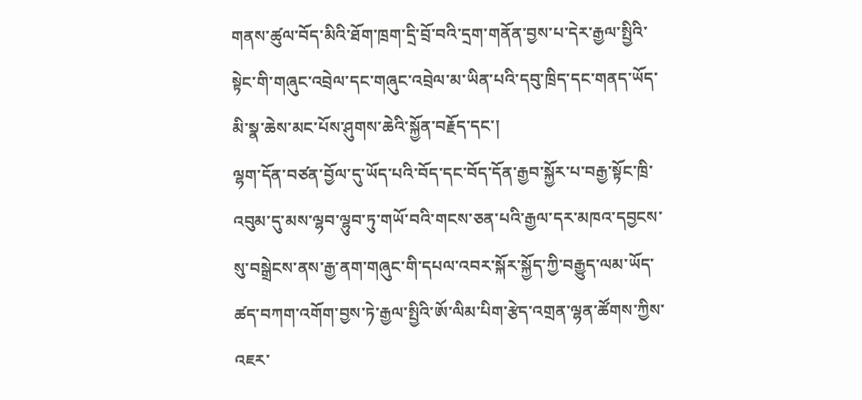གནས་ཚུལ་བོད་མིའི་ཐོག་ཁྲག་དྲི་བྲོ་བའི་དྲག་གནོན་བྱས་པ་དེར་རྒྱལ་སྤྱིའི་སྟེང་གི་གཞུང་འབྲེལ་དང་གཞུང་འབྲེལ་མ་ཡིན་པའི་དབུ་ཁྲིད་དང་གནད་ཡོད་མི་སྣ་ཆེས་མང་པོས་ཤུགས་ཆེའི་སྐྱོན་བརྗོད་དང་།
ལྷག་དོན་བཙན་བྱོལ་དུ་ཡོད་པའི་བོད་དང་བོད་དོན་རྒྱབ་སྐྱོར་པ་བརྒྱ་སྟོང་ཁྲི་འབུམ་དུ་མས་ལྷབ་ལྷུབ་ཏུ་གཡོ་བའི་གངས་ཅན་པའི་རྒྱལ་དར་མཁའ་དབྱངས་སུ་བསྒྲེངས་ནས་རྒྱ་ནག་གཞུང་གི་དཔལ་འབར་སྐོར་སྐྱོད་ཀྱི་བརྒྱུད་ལམ་ཡོད་ཚད་བཀག་འགོག་བྱས་ཏེ་རྒྱལ་སྤྱིའི་ཨོ་ལིམ་པིག་རྩེད་འགྲན་ལྷན་ཚོགས་ཀྱིས་འཇར་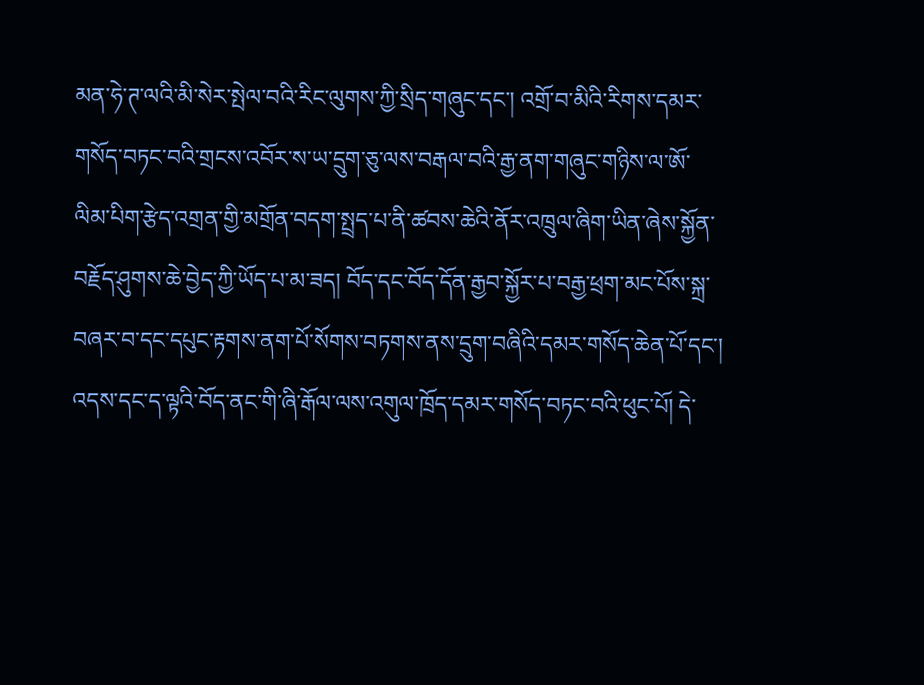མན་ཧེ་ཊ་ལའི་མི་སེར་སྤེལ་བའི་རིང་ལུགས་ཀྱི་སྲིད་གཞུང་དང་། འགྲོ་བ་མིའི་རིགས་དམར་གསོད་བཏང་བའི་གྲངས་འབོར་ས་ཡ་དྲུག་ཅུ་ལས་བརྒལ་བའི་རྒྱ་ནག་གཞུང་གཉིས་ལ་ཨོ་ལིམ་པིག་རྩེད་འགྲན་གྱི་མགྲོན་བདག་སྤྲད་པ་ནི་ཚབས་ཆེའི་ནོར་འཁྲུལ་ཞིག་ཡིན་ཞེས་སྐྱོན་བརྗོད་ཤུགས་ཆེ་བྱེད་ཀྱི་ཡོད་པ་མ་ཟད། བོད་དང་བོད་དོན་རྒྱབ་སྐྱོར་པ་བརྒྱ་ཕྲག་མང་པོས་སྐྲ་བཞར་བ་དང་དཔུང་རྟགས་ནག་པོ་སོགས་བཏགས་ནས་དྲུག་བཞིའི་དམར་གསོད་ཆེན་པོ་དང་། འདས་དང་ད་ལྟའི་བོད་ནང་གི་ཞི་རྒོལ་ལས་འགུལ་ཁྲོད་དམར་གསོད་བཏང་བའི་ཕུང་པོ། དེ་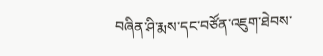བཞིན་ཤི་རྨས་དང་བཙོན་འཇུག་ཐེབས་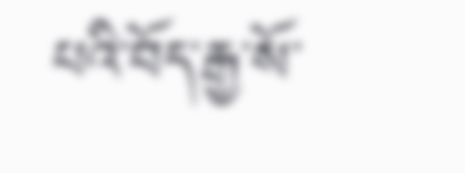པའི་བོད་རྒྱ་སོ་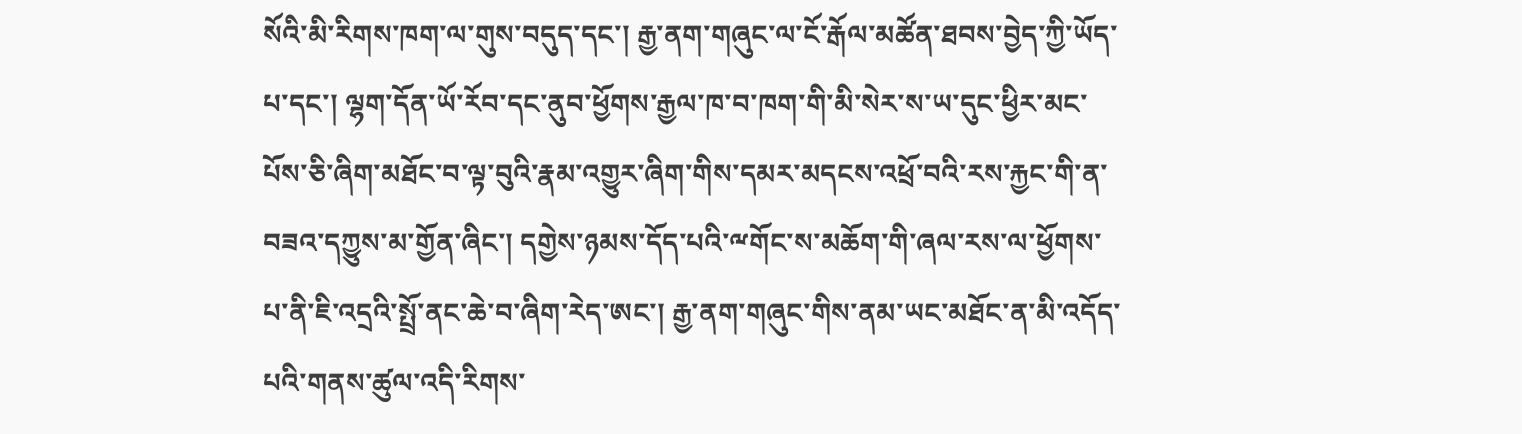སོའི་མི་རིགས་ཁག་ལ་གུས་བདུད་དང་། རྒྱ་ནག་གཞུང་ལ་ངོ་རྒོལ་མཚོན་ཐབས་བྱེད་ཀྱི་ཡོད་པ་དང་། ལྷག་དོན་ཡོ་རོབ་དང་ནུབ་ཕྱོགས་རྒྱལ་ཁ་བ་ཁག་གི་མི་སེར་ས་ཡ་དུང་ཕྱིར་མང་པོས་ཅི་ཞིག་མཐོང་བ་ལྟ་བུའི་རྣམ་འགྱུར་ཞིག་གིས་དམར་མདངས་འཕྲོ་བའི་རས་རྐྱང་གི་ན་བཟའ་དཀྱུས་མ་གྱོན་ཞིང་། དགྱེས་ཉམས་དོད་པའི་ྋགོང་ས་མཆོག་གི་ཞལ་རས་ལ་ཕྱོགས་པ་ནི་ཇི་འདྲའི་སྤྲོ་ནང་ཆེ་བ་ཞིག་རེད་ཨང་། རྒྱ་ནག་གཞུང་གིས་ནམ་ཡང་མཐོང་ན་མི་འདོད་པའི་གནས་ཚུལ་འདི་རིགས་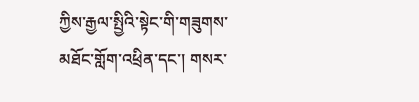ཀྱིས་རྒྱལ་སྤྱིའི་སྟེང་གི་གཟུགས་མཐོང་གློག་འཕྲིན་དང་། གསར་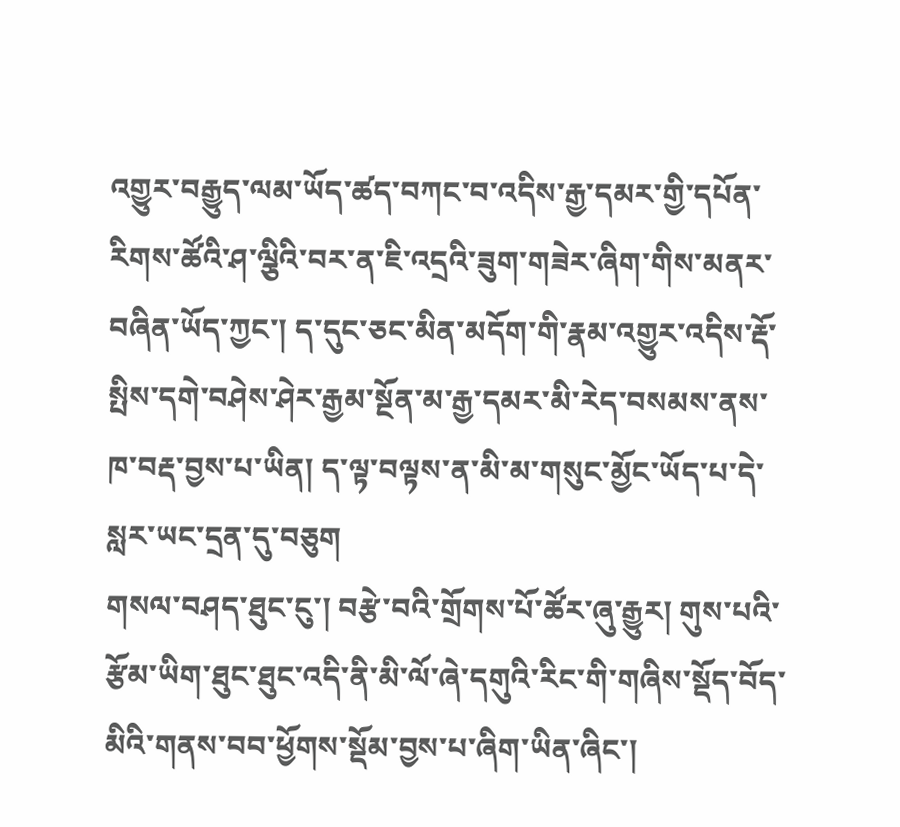འགྱུར་བརྒྱུད་ལམ་ཡོད་ཚད་བཀང་བ་འདིས་རྒྱ་དམར་གྱི་དཔོན་རིགས་ཚོའི་ཤ་ལྕིའི་བར་ན་ཇི་འདྲའི་ཟུག་གཟེར་ཞིག་གིས་མནར་བཞིན་ཡོད་ཀྱང་། ད་དུང་ཅང་མིན་མདོག་གི་རྣམ་འགྱུར་འདིས་རྡོ་སྤིས་དགེ་བཤེས་ཤེར་རྒྱམ་སྔོན་མ་རྒྱ་དམར་མི་རེད་བསམས་ནས་ཁ་བརྡ་བྱས་པ་ཡིན། ད་ལྟ་བལྟས་ན་མི་མ་གསུང་མྱོང་ཡོད་པ་དེ་སླར་ཡང་དྲན་དུ་བཅུག
གསལ་བཤད་ཐུང་ངུ་། བརྩེ་བའི་གྲོགས་པོ་ཚོར་ཞུ་རྒྱུར། གུས་པའི་རྩོམ་ཡིག་ཐུང་ཐུང་འདི་ནི་མི་ལོ་ཞེ་དགུའི་རིང་གི་གཞིས་སྡོད་བོད་མིའི་གནས་བབ་ཕྱོགས་སྡོམ་བྱས་པ་ཞིག་ཡིན་ཞིང་།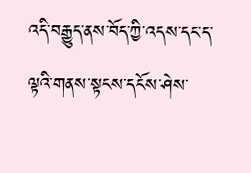འདི་བརྒྱུད་ནས་བོད་ཀྱི་འདས་དང་ད་ལྟའི་གནས་སྟངས་དངོས་ཤེས་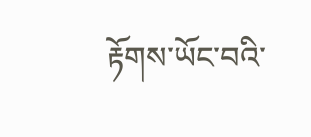རྟོགས་ཡོང་བའི་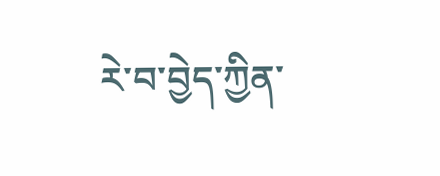རེ་བ་བྱེད་ཀྱིན་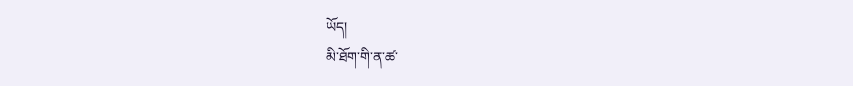ཡོད།
མི་ཐོག་གི་ན་ཚ་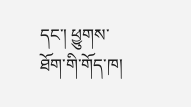དང་། ཕྱུགས་ཐོག་གི་གོད་ཁ།